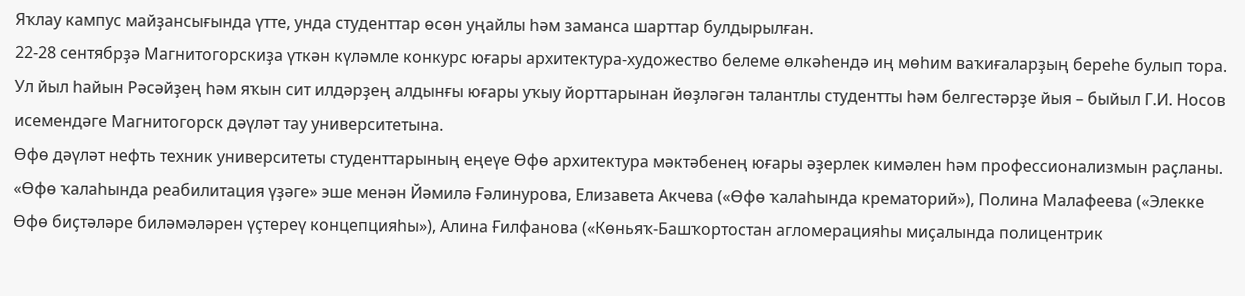Яҡлау кампус майҙансығында үтте, унда студенттар өсөн уңайлы һәм заманса шарттар булдырылған.
22-28 сентябрҙә Магнитогорскиҙа үткән күләмле конкурс юғары архитектура-художество белеме өлкәһендә иң мөһим ваҡиғаларҙың береһе булып тора. Ул йыл һайын Рәсәйҙең һәм яҡын сит илдәрҙең алдынғы юғары уҡыу йорттарынан йөҙләгән талантлы студентты һәм белгестәрҙе йыя – быйыл Г.И. Носов исемендәге Магнитогорск дәүләт тау университетына.
Өфө дәүләт нефть техник университеты студенттарының еңеүе Өфө архитектура мәктәбенең юғары әҙерлек кимәлен һәм профессионализмын раҫланы. «Өфө ҡалаһында реабилитация үҙәге» эше менән Йәмилә Ғәлинурова, Елизавета Акчева («Өфө ҡалаһында крематорий»), Полина Малафеева («Элекке Өфө биҫтәләре биләмәләрен үҫтереү концепцияһы»), Алина Ғилфанова («Көньяҡ-Башҡортостан агломерацияһы миҫалында полицентрик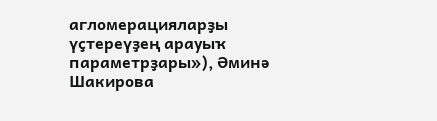агломерацияларҙы үҫтереүҙең арауыҡ параметрҙары»), Әминә Шакирова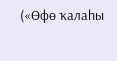(«Өфө ҡалаһы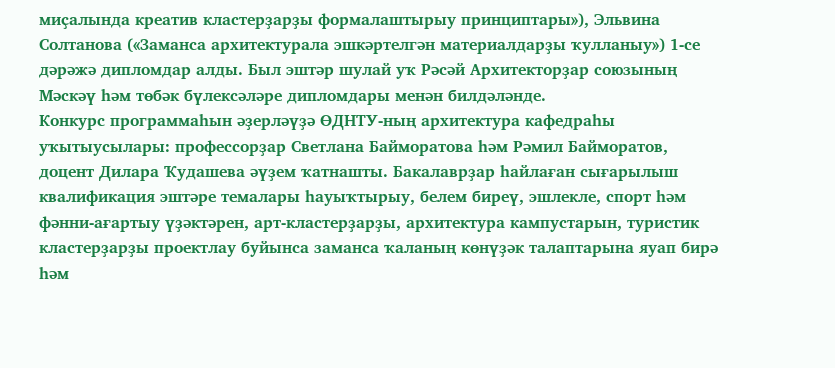миҫалында креатив кластерҙарҙы формалаштырыу принциптары»), Эльвина Солтанова («Заманса архитектурала эшкәртелгән материалдарҙы ҡулланыу») 1-се дәрәжә дипломдар алды. Был эштәр шулай уҡ Рәсәй Архитекторҙар союзының Мәскәү һәм төбәк бүлексәләре дипломдары менән билдәләнде.
Конкурс программаһын әҙерләүҙә ӨДНТУ-ның архитектура кафедраһы уҡытыусылары: профессорҙар Светлана Байморатова һәм Рәмил Байморатов, доцент Дилара Ҡудашева әүҙем ҡатнашты. Бакалаврҙар һайлаған сығарылыш квалификация эштәре темалары һауыҡтырыу, белем биреү, эшлекле, спорт һәм фәнни-ағартыу үҙәктәрен, арт-кластерҙарҙы, архитектура кампустарын, туристик кластерҙарҙы проектлау буйынса заманса ҡаланың көнүҙәк талаптарына яуап бирә һәм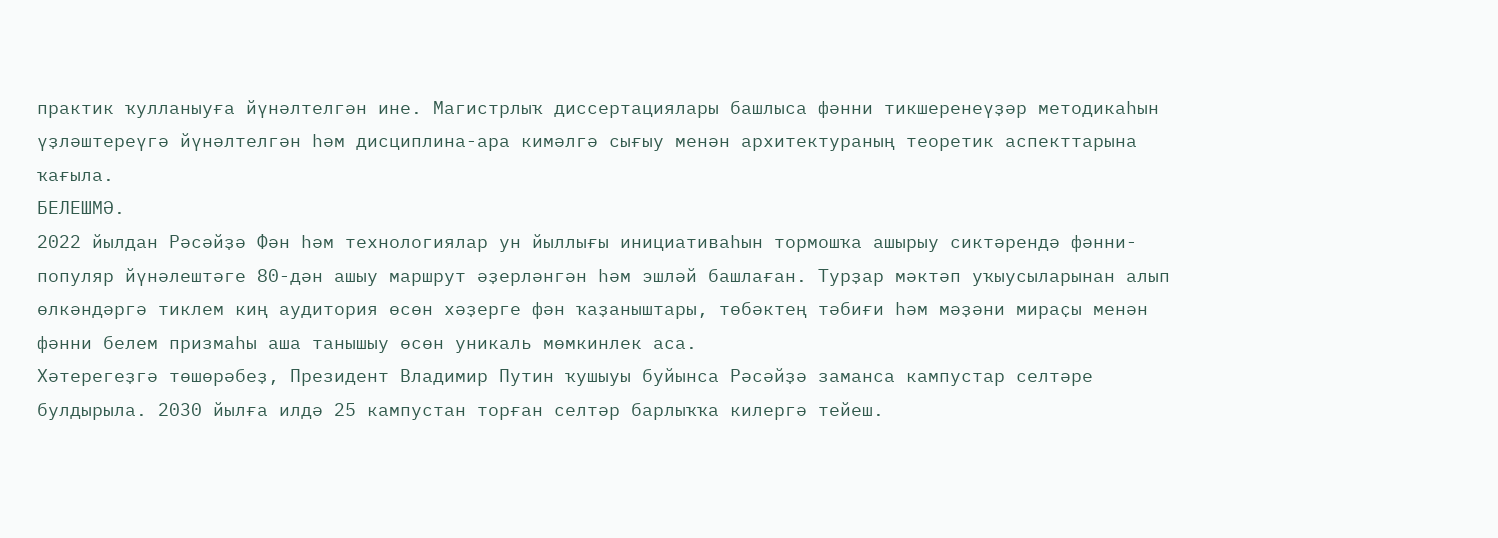практик ҡулланыуға йүнәлтелгән ине. Магистрлыҡ диссертациялары башлыса фәнни тикшеренеүҙәр методикаһын үҙләштереүгә йүнәлтелгән һәм дисциплина-ара кимәлгә сығыу менән архитектураның теоретик аспекттарына ҡағыла.
БЕЛЕШМӘ.
2022 йылдан Рәсәйҙә Фән һәм технологиялар ун йыллығы инициативаһын тормошҡа ашырыу сиктәрендә фәнни-популяр йүнәлештәге 80-дән ашыу маршрут әҙерләнгән һәм эшләй башлаған. Турҙар мәктәп уҡыусыларынан алып өлкәндәргә тиклем киң аудитория өсөн хәҙерге фән ҡаҙаныштары, төбәктең тәбиғи һәм мәҙәни мираҫы менән фәнни белем призмаһы аша танышыу өсөн уникаль мөмкинлек аса.
Хәтерегеҙгә төшөрәбеҙ, Президент Владимир Путин ҡушыуы буйынса Рәсәйҙә заманса кампустар селтәре булдырыла. 2030 йылға илдә 25 кампустан торған селтәр барлыҡҡа килергә тейеш.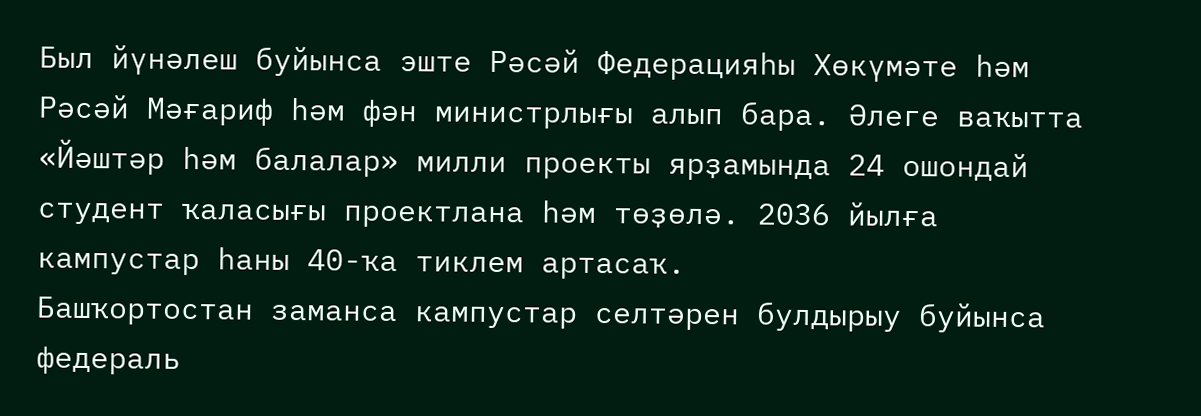Был йүнәлеш буйынса эште Рәсәй Федерацияһы Хөкүмәте һәм Рәсәй Мәғариф һәм фән министрлығы алып бара. Әлеге ваҡытта «Йәштәр һәм балалар» милли проекты ярҙамында 24 ошондай студент ҡаласығы проектлана һәм төҙөлә. 2036 йылға кампустар һаны 40-ҡа тиклем артасаҡ.
Башҡортостан заманса кампустар селтәрен булдырыу буйынса федераль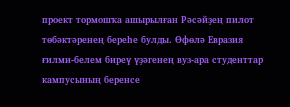проект тормошҡа ашырылған Рәсәйҙең пилот төбәктәренең береһе булды. Өфөлә Евразия ғилми-белем биреү үҙәгенең вуз-ара студенттар кампусының беренсе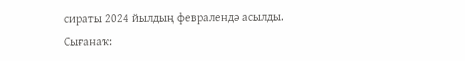сираты 2024 йылдың февралендә асылды.
Сығанаҡ: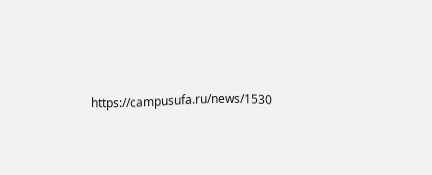https://campusufa.ru/news/1530